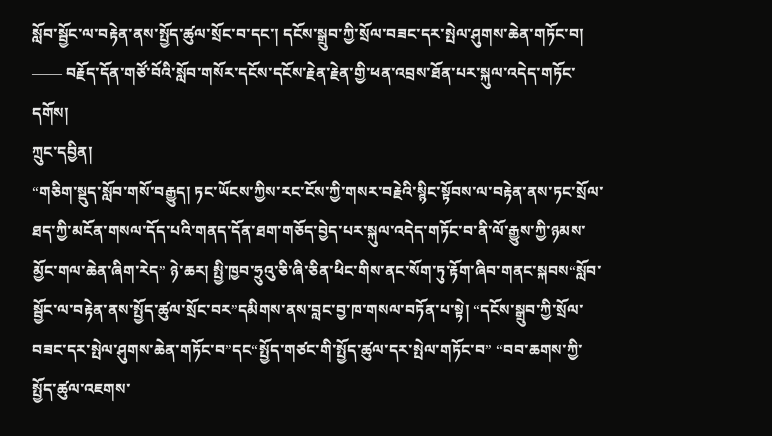སློབ་སྦྱོང་ལ་བརྟེན་ནས་སྤྱོད་ཚུལ་སྲོང་བ་དང་། དངོས་སྒྲུབ་ཀྱི་སྲོལ་བཟང་དར་སྤེལ་ཤུགས་ཆེན་གཏོང་བ།
—— བརྗོད་དོན་གཙོ་བོའི་སློབ་གསོར་དངོས་དངོས་རྗེན་རྗེན་གྱི་ཕན་འབྲས་ཐོན་པར་སྐུལ་འདེད་གཏོང་དགོས།
ཀྲུང་དབྱིན།
“གཅིག་སྡུད་སློབ་གསོ་བརྒྱུད། ཏང་ཡོངས་ཀྱིས་རང་ངོས་ཀྱི་གསར་བརྗེའི་སྙིང་སྟོབས་ལ་བརྟེན་ནས་ཏང་སྲོལ་ཐད་ཀྱི་མངོན་གསལ་དོད་པའི་གནད་དོན་ཐག་གཅོད་བྱེད་པར་སྐུལ་འདེད་གཏོང་བ་ནི་ལོ་རྒྱུས་ཀྱི་ཉམས་མྱོང་གལ་ཆེན་ཞིག་རེད” ཉེ་ཆར། སྤྱི་ཁྱབ་ཧྲུའུ་ཅི་ཞི་ཅིན་ཕིང་གིས་ནང་སོག་ཏུ་རྟོག་ཞིབ་གནང་སྐབས“སློབ་སྦྱོང་ལ་བརྟེན་ནས་སྤྱོད་ཚུལ་སྲོང་བར”དམིགས་ནས་བླང་བྱ་ཁ་གསལ་བཏོན་པ་སྟེ། “དངོས་སྒྲུབ་ཀྱི་སྲོལ་བཟང་དར་སྤེལ་ཤུགས་ཆེན་གཏོང་བ”དང“སྤྱོད་གཙང་གི་སྤྱོད་ཚུལ་དར་སྤེལ་གཏོང་བ” “བབ་ཆགས་ཀྱི་སྤྱོད་ཚུལ་འཇགས་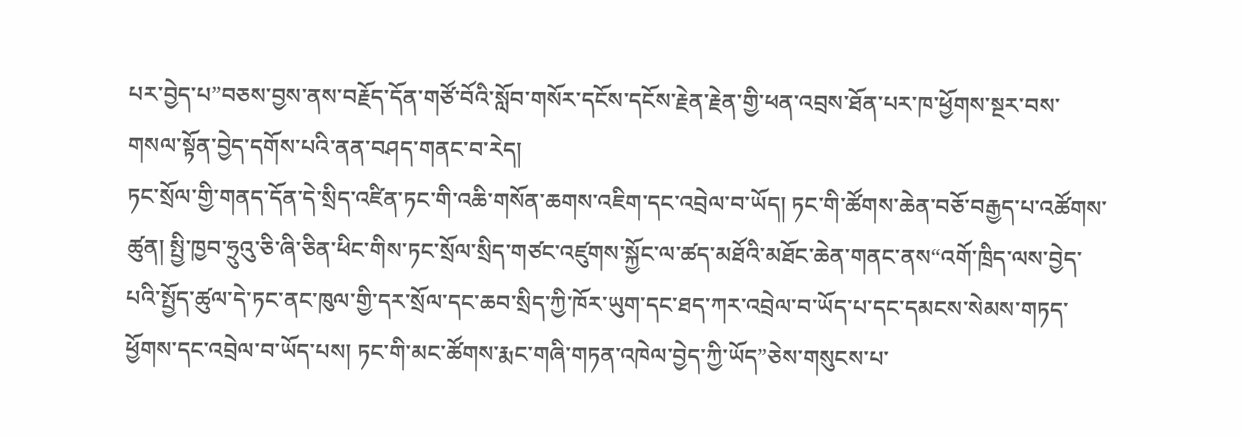པར་བྱེད་པ”བཅས་བྱས་ནས་བརྗོད་དོན་གཙོ་བོའི་སློབ་གསོར་དངོས་དངོས་རྗེན་རྗེན་གྱི་ཕན་འབྲས་ཐོན་པར་ཁ་ཕྱོགས་སྔར་བས་གསལ་སྟོན་བྱེད་དགོས་པའི་ནན་བཤད་གནང་བ་རེད།
ཏང་སྲོལ་གྱི་གནད་དོན་དེ་སྲིད་འཛིན་ཏང་གི་འཆི་གསོན་ཆགས་འཇིག་དང་འབྲེལ་བ་ཡོད། ཏང་གི་ཚོགས་ཆེན་བཅོ་བརྒྱད་པ་འཚོགས་ཚུན། སྤྱི་ཁྱབ་ཧྲུའུ་ཅི་ཞི་ཅིན་ཕིང་གིས་ཏང་སྲོལ་སྲིད་གཙང་འཛུགས་སྐྱོང་ལ་ཚད་མཐོའི་མཐོང་ཆེན་གནང་ནས“འགོ་ཁྲིད་ལས་བྱེད་པའི་སྤྱོད་ཚུལ་དེ་ཏང་ནང་ཁུལ་གྱི་དར་སྲོལ་དང་ཆབ་སྲིད་ཀྱི་ཁོར་ཡུག་དང་ཐད་ཀར་འབྲེལ་བ་ཡོད་པ་དང་དམངས་སེམས་གཏད་ཕྱོགས་དང་འབྲེལ་བ་ཡོད་པས། ཏང་གི་མང་ཚོགས་རྨང་གཞི་གཏན་འཁེལ་བྱེད་ཀྱི་ཡོད”ཅེས་གསུངས་པ་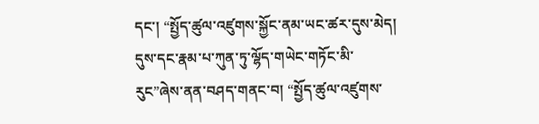དང་། “སྤྱོད་ཚུལ་འཛུགས་སྐྱོང་ནམ་ཡང་ཚར་དུས་མེད། དུས་དང་རྣམ་པ་ཀུན་ཏུ་ལྷོད་གཡེང་གཏོང་མི་རུང”ཞེས་ནན་བཤད་གནང་བ། “སྤྱོད་ཚུལ་འཛུགས་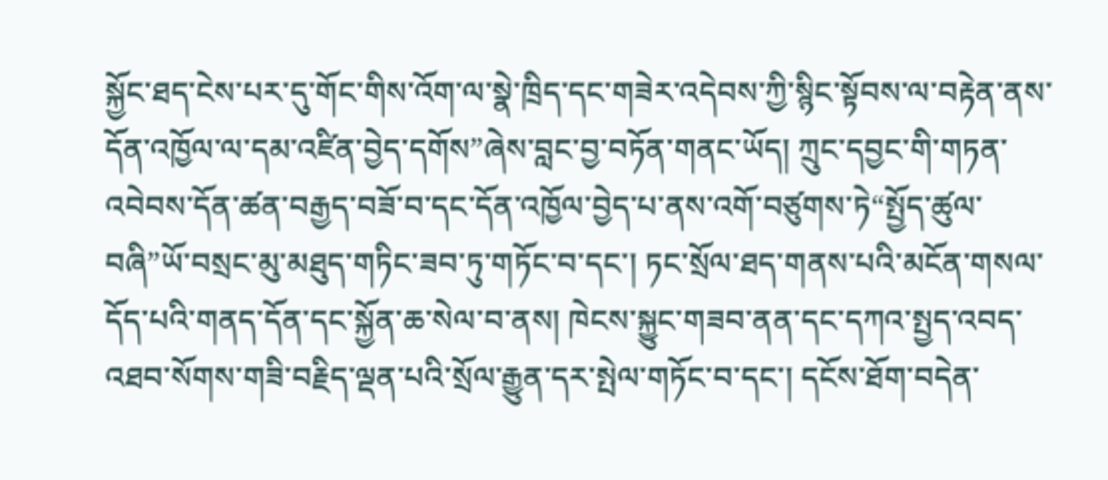སྐྱོང་ཐད་ངེས་པར་དུ་གོང་གིས་འོག་ལ་སྣེ་ཁྲིད་དང་གཟེར་འདེབས་ཀྱི་སྙིང་སྟོབས་ལ་བརྟེན་ནས་དོན་འཁྱོལ་ལ་དམ་འཛིན་བྱེད་དགོས”ཞེས་བླང་བྱ་བཏོན་གནང་ཡོད། ཀྲུང་དབྱང་གི་གཏན་འབེབས་དོན་ཚན་བརྒྱད་བཟོ་བ་དང་དོན་འཁྱོལ་བྱེད་པ་ནས་འགོ་བཙུགས་ཏེ“སྤྱོད་ཚུལ་བཞི”ཡོ་བསྲང་མུ་མཐུད་གཏིང་ཟབ་ཏུ་གཏོང་བ་དང་། ཏང་སྲོལ་ཐད་གནས་པའི་མངོན་གསལ་དོད་པའི་གནད་དོན་དང་སྐྱོན་ཆ་སེལ་བ་ནས། ཁེངས་སྐྱུང་གཟབ་ནན་དང་དཀའ་སྤྱད་འབད་འཐབ་སོགས་གཟི་བརྗིད་ལྡན་པའི་སྲོལ་རྒྱུན་དར་སྤེལ་གཏོང་བ་དང་། དངོས་ཐོག་བདེན་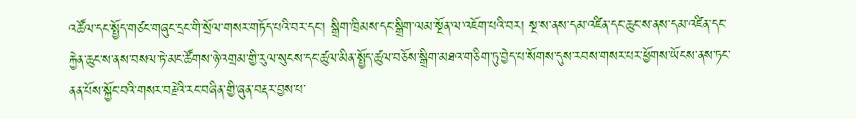འཚོལ་དང་སྤྱོད་གཙང་གཞུང་དྲང་གི་སྲོལ་གསར་གཏོད་པའི་བར་དང་། སྒྲིག་ཁྲིམས་དང་སྒྲིག་ལམ་སྔོན་ལ་འཇོག་པའི་བར། སྔ་ས་ནས་དམ་འཛིན་དང་ཆུང་ས་ནས་དམ་འཛིན་དང་རྐྱེན་ཆུང་ས་ནས་བསལ་ཏེ་མང་ཚོགས་ཉེ་འགྲམ་གྱི་རུལ་སུངས་དང་ཚུལ་མིན་སྤྱོད་ཚུལ་བཅོས་སྒྲིག་མཐའ་གཅིག་ཏུ་བྱེད་པ་སོགས་དུས་རབས་གསར་པར་ཕྱོགས་ཡོངས་ནས་ཏང་ནན་པོས་སྐྱོང་བའི་གསར་བརྗེའི་རང་བཞིན་གྱི་ཞུན་བརྡར་བྱས་པ་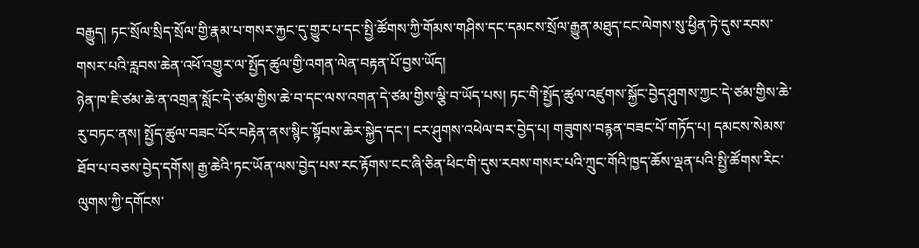བརྒྱུད། ཏང་སྲོལ་སྲིད་སྲོལ་གྱི་རྣམ་པ་གསར་རྐྱང་དུ་གྱུར་པ་དང་སྤྱི་ཚོགས་ཀྱི་གོམས་གཤིས་དང་དམངས་སྲོལ་རྒྱུན་མཐུད་ངང་ལེགས་སུ་ཕྱིན་ཏེ་དུས་རབས་གསར་པའི་རླབས་ཆེན་འཕོ་འགྱུར་ལ་སྤྱོད་ཚུལ་གྱི་འགན་ལེན་བརྟན་པོ་བྱས་ཡོད།
ཉེན་ཁ་ཇི་ཙམ་ཆེ་ན་འགྲན་སློང་དེ་ཙམ་གྱིས་ཆེ་བ་དང་ལས་འགན་དེ་ཙམ་གྱིས་ལྕི་བ་ཡོད་པས། ཏང་གི་སྤྱོད་ཚུལ་འཛུགས་སྐྱོང་བྱེད་ཤུགས་ཀྱང་དེ་ཙམ་གྱིས་ཆེ་རུ་བཏང་ནས། སྤྱོད་ཚུལ་བཟང་པོར་བརྟེན་ནས་སྙིང་སྟོབས་ཆེར་སྐྱེད་དང་། ངར་ཤུགས་འཕེལ་བར་བྱེད་པ། གཟུགས་བརྙན་བཟང་པོ་གཏོད་པ། དམངས་སེམས་ཐོབ་པ་བཅས་བྱེད་དགོས། རྒྱ་ཆེའི་ཏང་ཡོན་ལས་བྱེད་པས་རང་རྟོགས་ངང་ཞི་ཅིན་ཕིང་གི་དུས་རབས་གསར་པའི་ཀྲུང་གོའི་ཁྱད་ཆོས་ལྡན་པའི་སྤྱི་ཚོགས་རིང་ལུགས་ཀྱི་དགོངས་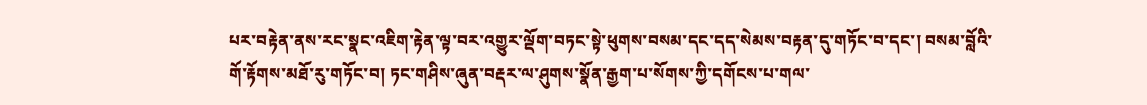པར་བརྟེན་ནས་རང་སྣང་འཇིག་རྟེན་ལྟ་བར་འགྱུར་ལྡོག་བཏང་སྟེ་ཕུགས་བསམ་དང་དད་སེམས་བརྟན་དུ་གཏོང་བ་དང་། བསམ་བློའི་གོ་རྟོགས་མཐོ་རུ་གཏོང་བ། ཏང་གཤིས་ཞུན་བརྡར་ལ་ཤུགས་སྣོན་རྒྱག་པ་སོགས་ཀྱི་དགོངས་པ་གལ་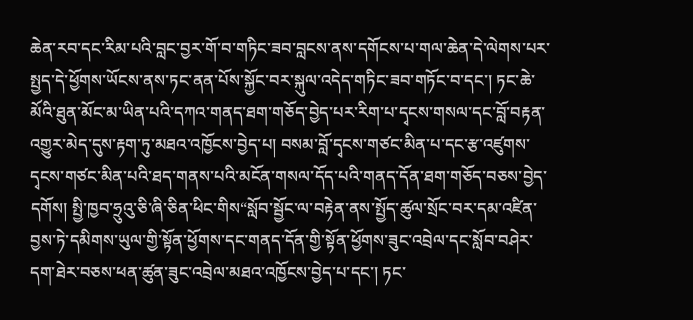ཆེན་རབ་དང་རིམ་པའི་བླང་བྱར་གོ་བ་གཏིང་ཟབ་བླངས་ནས་དགོངས་པ་གལ་ཆེན་དེ་ལེགས་པར་སྤྱད་དེ་ཕྱོགས་ཡོངས་ནས་ཏང་ནན་པོས་སྐྱོང་བར་སྐུལ་འདེད་གཏིང་ཟབ་གཏོང་བ་དང་། ཏང་ཆེ་མོའི་ཐུན་མོང་མ་ཡིན་པའི་དཀའ་གནད་ཐག་གཅོད་བྱེད་པར་རིག་པ་དྭངས་གསལ་དང་བློ་བརྟན་འགྱུར་མེད་དུས་རྟག་ཏུ་མཐའ་འཁྱོངས་བྱེད་པ། བསམ་བློ་དྭངས་གཙང་མིན་པ་དང་རྩ་འཛུགས་དྭངས་གཙང་མིན་པའི་ཐད་གནས་པའི་མངོན་གསལ་དོད་པའི་གནད་དོན་ཐག་གཅོད་བཅས་བྱེད་དགོས། སྤྱི་ཁྱབ་ཧྲུའུ་ཅི་ཞི་ཅིན་ཕིང་གིས“སློབ་སྦྱོང་ལ་བརྟེན་ནས་སྤྱོད་ཚུལ་སྲོང་བར་དམ་འཛིན་བྱས་ཏེ་དམིགས་ཡུལ་གྱི་སྟོན་ཕྱོགས་དང་གནད་དོན་གྱི་སྟོན་ཕྱོགས་ཟུང་འབྲེལ་དང་སློབ་བཤེར་དག་ཐེར་བཅས་ཕན་ཚུན་ཟུང་འབྲེལ་མཐའ་འཁྱོངས་བྱེད་པ་དང་། ཏང་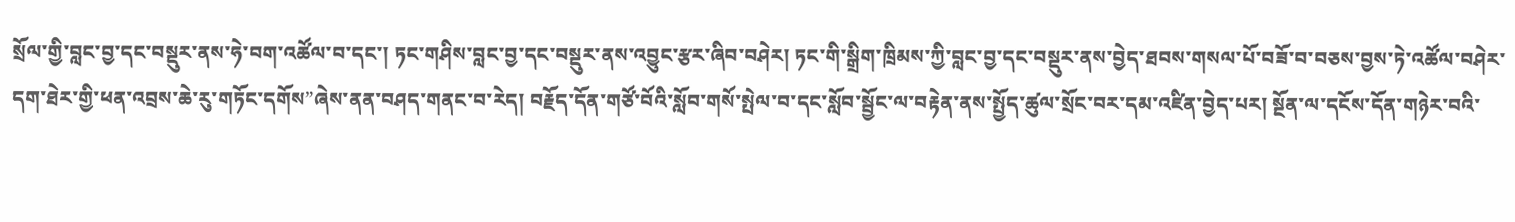སྲོལ་གྱི་བླང་བྱ་དང་བསྡུར་ནས་ཧེ་བག་འཚོལ་བ་དང་། ཏང་གཤིས་བླང་བྱ་དང་བསྡུར་ནས་འབྱུང་རྩར་ཞིབ་བཤེར། ཏང་གི་སྒྲིག་ཁྲིམས་ཀྱི་བླང་བྱ་དང་བསྡུར་ནས་བྱེད་ཐབས་གསལ་པོ་བཟོ་བ་བཅས་བྱས་ཏེ་འཚོལ་བཤེར་དག་ཐེར་གྱི་ཕན་འབྲས་ཆེ་རུ་གཏོང་དགོས”ཞེས་ནན་བཤད་གནང་བ་རེད། བརྗོད་དོན་གཙོ་བོའི་སློབ་གསོ་སྤེལ་བ་དང་སློབ་སྦྱོང་ལ་བརྟེན་ནས་སྤྱོད་ཚུལ་སྲོང་བར་དམ་འཛིན་བྱེད་པར། སྔོན་ལ་དངོས་དོན་གཉེར་བའི་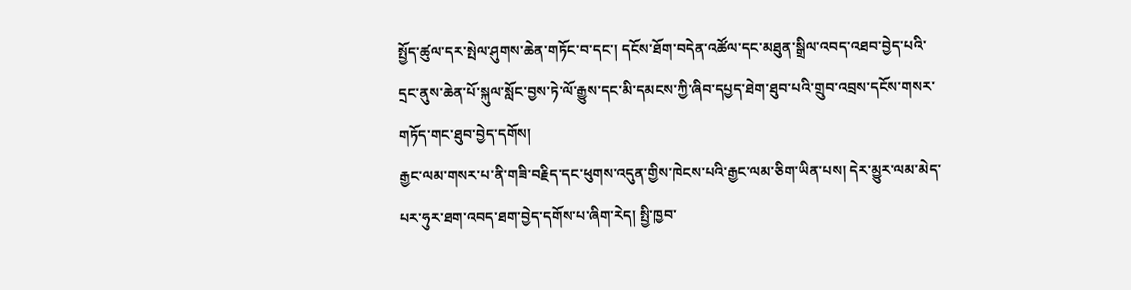སྤྱོད་ཚུལ་དར་སྤེལ་ཤུགས་ཆེན་གཏོང་བ་དང་། དངོས་ཐོག་བདེན་འཚོལ་དང་མཐུན་སྒྲིལ་འབད་འཐབ་བྱེད་པའི་དྲང་ནུས་ཆེན་པོ་སྐུལ་སློང་བྱས་ཏེ་ལོ་རྒྱུས་དང་མི་དམངས་ཀྱི་ཞིབ་དཔྱད་ཐེག་ཐུབ་པའི་གྲུབ་འབྲས་དངོས་གསར་གཏོད་གང་ཐུབ་བྱེད་དགོས།
རྒྱང་ལམ་གསར་པ་ནི་གཟི་བརྗིད་དང་ཕུགས་འདུན་གྱིས་ཁེངས་པའི་རྒྱང་ལམ་ཅིག་ཡིན་པས། དེར་མྱུར་ལམ་མེད་པར་ཧུར་ཐག་འབད་ཐག་བྱེད་དགོས་པ་ཞིག་རེད། སྤྱི་ཁྱབ་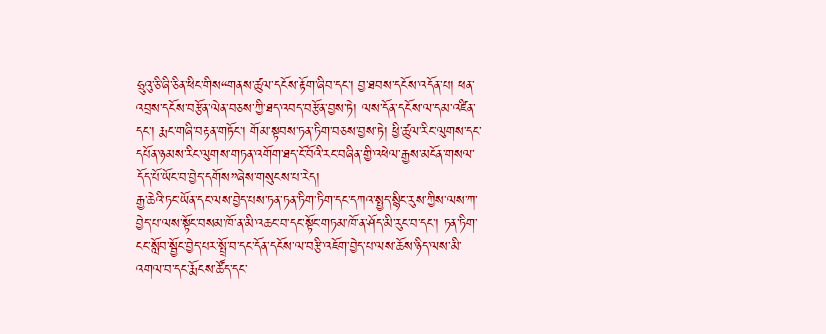ཧྲུའུ་ཅི་ཞི་ཅིན་ཕིང་གིས“གནས་ཚུལ་དངོས་རྟོག་ཞིབ་དང་། བྱ་ཐབས་དངོས་འདོན་པ། ཕན་འབྲས་དངོས་བརྩོན་ལེན་བཅས་ཀྱི་ཐད་འབད་བརྩོན་བྱས་ཏེ། ལས་དོན་དངོས་ལ་དམ་འཛིན་དང་། རྨང་གཞི་བརྟན་གཏོང་། གོམ་སྟབས་ཏན་ཏིག་བཅས་བྱས་ཏེ། ཕྱི་ཚུལ་རིང་ལུགས་དང་དཔོན་ཉམས་རིང་ལུགས་གཏན་འགོག་ཐད་ངོ་བོའི་རང་བཞིན་གྱི་འཕེལ་རྒྱས་མངོན་གསལ་དོད་པོ་ཡོང་བ་བྱེད་དགོས”ཞེས་གསུངས་པ་རེད།
རྒྱ་ཆེའི་ཏང་ཡོན་དང་ལས་བྱེད་པས་ཏན་ཏན་ཏིག་ཏིག་དང་དཀའ་སྤྱད་སྙིང་རུས་ཀྱིས་ལས་ཀ་བྱེད་པ་ལས་སྟོང་བསམ་ཁོ་ན་མི་འཆང་བ་དང་སྟོང་གཏམ་ཁོ་ན་ཤོད་མི་རུང་བ་དང་། ཏན་ཏིག་ངང་སློབ་སྦྱོང་བྱེད་པར་སྤྲོ་བ་དང་དོན་དངོས་ལ་བརྩི་འཇོག་བྱེད་པ་ལས་ཆོས་ཉིད་ལས་མི་འགལ་བ་དང་རྨོངས་ཚོད་དང་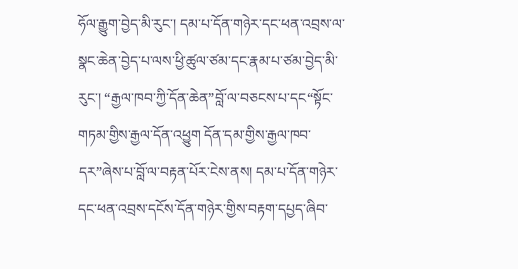ཧོལ་རྒྱུག་བྱེད་མི་རུང་། དམ་པ་དོན་གཉེར་དང་ཕན་འབྲས་ལ་སྣང་ཆེན་བྱེད་པ་ལས་ཕྱི་ཚུལ་ཙམ་དང་རྣམ་པ་ཙམ་བྱེད་མི་རུང་། “རྒྱལ་ཁབ་ཀྱི་དོན་ཆེན”བློ་ལ་བཅངས་པ་དང“སྟོང་གཏམ་གྱིས་རྒྱལ་དོན་འཕྱུག དོན་དམ་གྱིས་རྒྱལ་ཁབ་དར”ཞེས་པ་བློ་ལ་བརྟན་པོར་ངེས་ནས། དམ་པ་དོན་གཉེར་དང་ཕན་འབྲས་དངོས་དོན་གཉེར་གྱིས་བརྟག་དཔྱད་ཞིབ་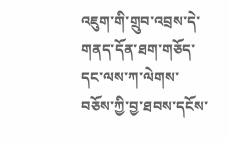འཇུག་གི་གྲུབ་འབྲས་དེ་གནད་དོན་ཐག་གཅོད་དང་ལས་ཀ་ལེགས་བཅོས་ཀྱི་བྱ་ཐབས་དངོས་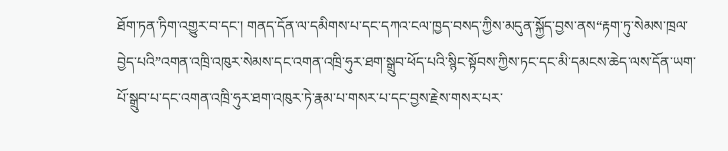ཐོག་ཏན་ཏིག་འགྱུར་བ་དང་། གནད་དོན་ལ་དམིགས་པ་དང་དཀའ་ངལ་ཁྱད་བསད་ཀྱིས་མདུན་སྐྱོད་བྱས་ནས“རྟག་ཏུ་སེམས་ཁྲལ་བྱེད་པའི”འགན་འཁྲི་འཁུར་སེམས་དང་འགན་འཁྲི་ཧུར་ཐག་སྒྲུབ་ཕོད་པའི་སྙིང་སྟོབས་ཀྱིས་ཏང་དང་མི་དམངས་ཆེད་ལས་དོན་ཡག་པོ་སྒྲུབ་པ་དང་འགན་འཁྲི་ཧུར་ཐག་འཁུར་ཏེ་རྣམ་པ་གསར་པ་དང་བྱས་རྗེས་གསར་པར་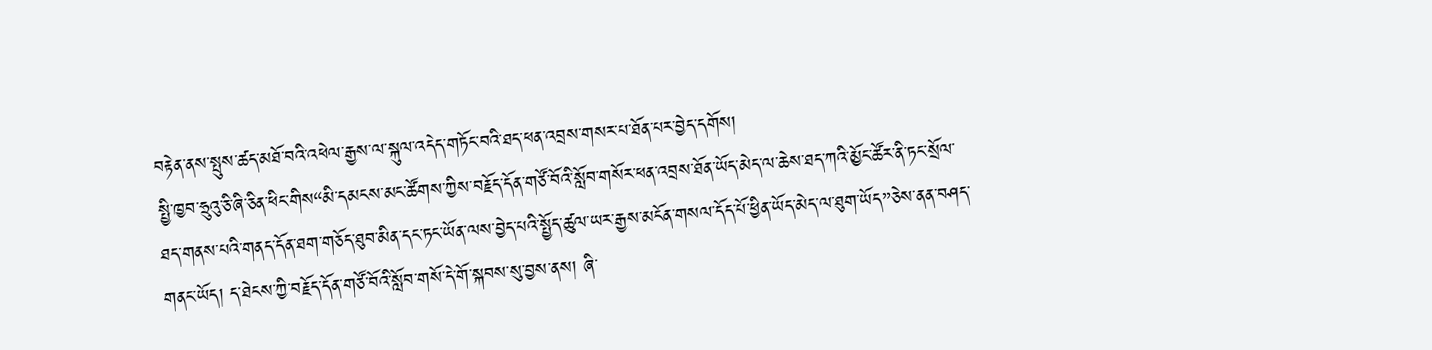བརྟེན་ནས་སྤུས་ཚད་མཐོ་བའི་འཕེལ་རྒྱས་ལ་སྐུལ་འདེད་གཏོང་བའི་ཐད་ཕན་འབྲས་གསར་པ་ཐོན་པར་བྱེད་དགོས།
སྤྱི་ཁྱབ་ཧྲུའུ་ཅི་ཞི་ཅིན་ཕིང་གིས“མི་དམངས་མང་ཚོགས་ཀྱིས་བརྗོད་དོན་གཙོ་བོའི་སློབ་གསོར་ཕན་འབྲས་ཐོན་ཡོད་མེད་ལ་ཆེས་ཐད་ཀའི་མྱོང་ཚོར་ནི་ཏང་སྲོལ་ཐད་གནས་པའི་གནད་དོན་ཐག་གཅོད་ཐུབ་མིན་དང་ཏང་ཡོན་ལས་བྱེད་པའི་སྤྱོད་ཚུལ་ཡར་རྒྱས་མངོན་གསལ་དོད་པོ་ཕྱིན་ཡོད་མེད་ལ་ཐུག་ཡོད”ཅེས་ནན་བཤད་གནང་ཡོད། ད་ཐེངས་ཀྱི་བརྗོད་དོན་གཙོ་བོའི་སློབ་གསོ་དེ་གོ་སྐབས་སུ་བྱས་ནས། ཞི་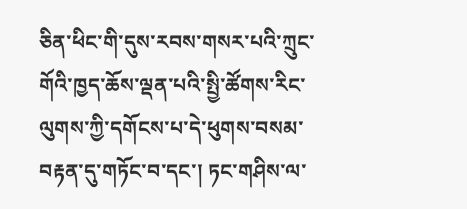ཅིན་ཕིང་གི་དུས་རབས་གསར་པའི་ཀྲུང་གོའི་ཁྱད་ཆོས་ལྡན་པའི་སྤྱི་ཚོགས་རིང་ལུགས་ཀྱི་དགོངས་པ་དེ་ཕུགས་བསམ་བརྟན་དུ་གཏོང་བ་དང་། ཏང་གཤིས་ལ་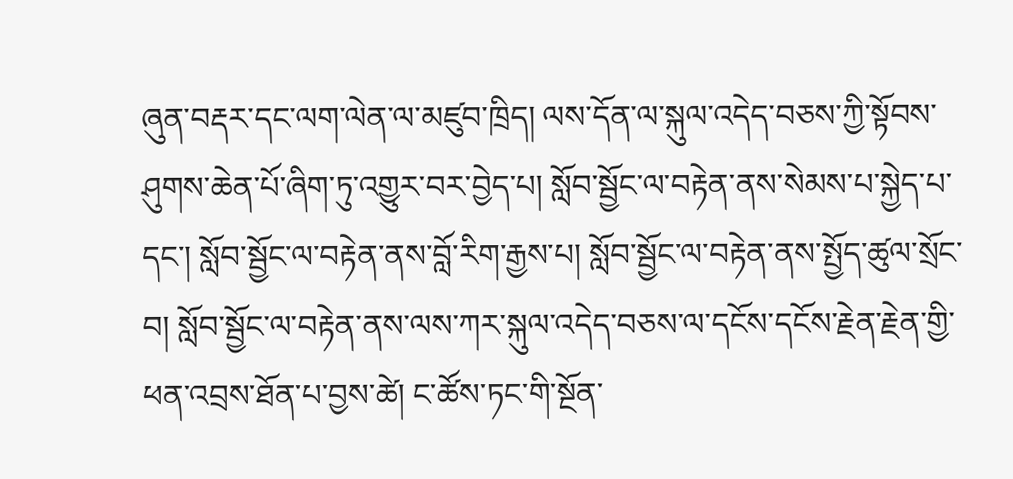ཞུན་བརྡར་དང་ལག་ལེན་ལ་མཛུབ་ཁྲིད། ལས་དོན་ལ་སྐུལ་འདེད་བཅས་ཀྱི་སྟོབས་ཤུགས་ཆེན་པོ་ཞིག་ཏུ་འགྱུར་བར་བྱེད་པ། སློབ་སྦྱོང་ལ་བརྟེན་ནས་སེམས་པ་སྐྱེད་པ་དང་། སློབ་སྦྱོང་ལ་བརྟེན་ནས་བློ་རིག་རྒྱས་པ། སློབ་སྦྱོང་ལ་བརྟེན་ནས་སྤྱོད་ཚུལ་སྲོང་བ། སློབ་སྦྱོང་ལ་བརྟེན་ནས་ལས་ཀར་སྐུལ་འདེད་བཅས་ལ་དངོས་དངོས་རྗེན་རྗེན་གྱི་ཕན་འབྲས་ཐོན་པ་བྱས་ཚེ། ང་ཚོས་ཏང་གི་སྔོན་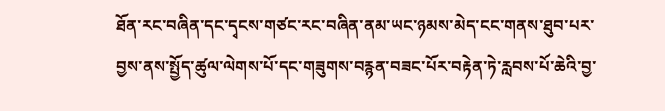ཐོན་རང་བཞིན་དང་དྭངས་གཙང་རང་བཞིན་ནམ་ཡང་ཉམས་མེད་ངང་གནས་ཐུབ་པར་བྱས་ནས་སྤྱོད་ཚུལ་ལེགས་པོ་དང་གཟུགས་བརྙན་བཟང་པོར་བརྟེན་ཏེ་རླབས་པོ་ཆེའི་བྱ་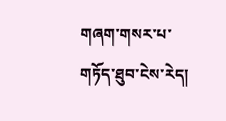གཞག་གསར་པ་གཏོད་ཐུབ་ངེས་རེད།